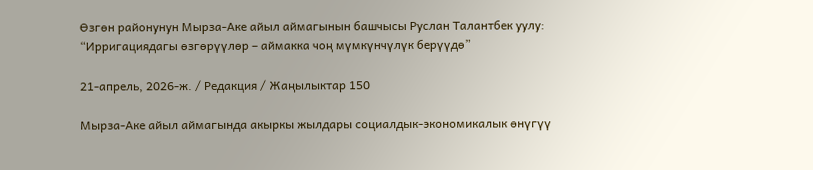Өзгөн районунун Мырза-Аке айыл аймагынын башчысы Руслан Талантбек уулу: “Ирригациядагы өзгөрүүлөр – аймакка чоң мүмкүнчүлүк берүүдө”

21-апрель, 2026-ж. / Редакция / Жаңылыктар 150

Мырза-Аке айыл аймагында акыркы жылдары социалдык-экономикалык өнүгүү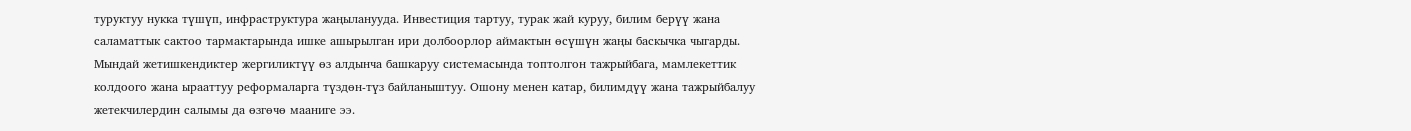туруктуу нукка түшүп, инфраструктура жаңыланууда. Инвестиция тартуу, турак жай куруу, билим берүү жана саламаттык сактоо тармактарында ишке ашырылган ири долбоорлор аймактын өсүшүн жаңы баскычка чыгарды. Мындай жетишкендиктер жергиликтүү өз алдынча башкаруу системасында топтолгон тажрыйбага, мамлекеттик колдоого жана ырааттуу реформаларга түздөн-түз байланыштуу. Ошону менен катар, билимдүү жана тажрыйбалуу жетекчилердин салымы да өзгөчө мааниге ээ.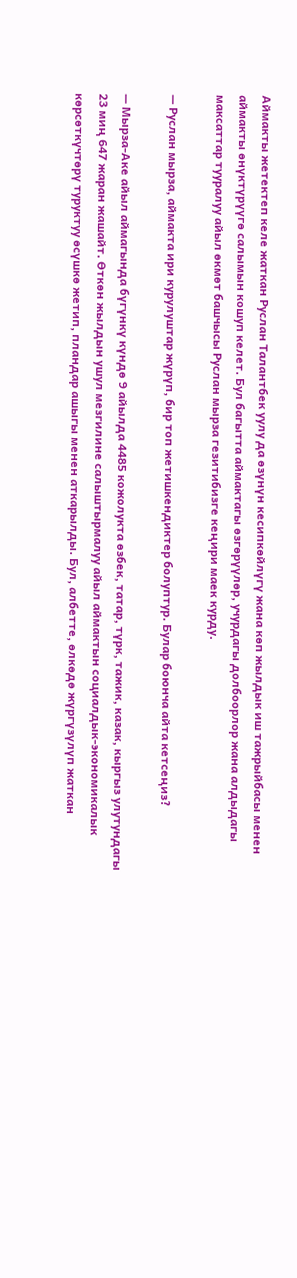Аймакты жетектеп келе жаткан Руслан Талантбек уулу да өзүнүн кесипкөйлүгү жана көп жылдык иш тажрыйбасы менен аймакты өнүктүрүүгө салымын кошуп келет. Бул багытта аймактагы өзгөрүүлөр, учурдагы долбоорлор жана алдыдагы максаттар тууралуу айыл өкмөт башчысы Руслан мырза гезитибизге кеңири маек курду.

— Руслан мырза, аймакта ири курулуштар жүрүп, бир топ жетишкендиктер болуптур. Булар боюнча айта кетсеңиз?

— Мырза-Аке айыл аймагында бүгүнкү күндө 9 айылда 4485 кожолукта өзбек, татар, түрк, тажик, казак, кыргыз улутундагы 23 миң 647 жаран жашайт. Өткөн жылдын ушул мезгилине салыштырмалуу айыл аймактын социалдык-экономикалык көрсөткүчтөрү туруктуу өсүшкө жетип, пландар ашыгы менен аткарылды. Бул, албетте, өлкөдө жүргүзүлүп жаткан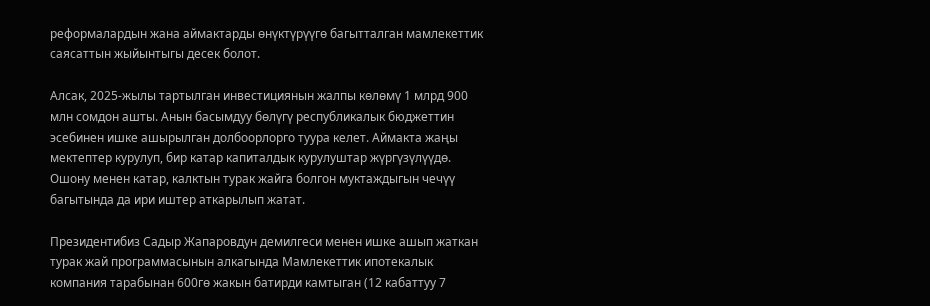реформалардын жана аймактарды өнүктүрүүгө багытталган мамлекеттик саясаттын жыйынтыгы десек болот.

Алсак, 2025-жылы тартылган инвестициянын жалпы көлөмү 1 млрд 900 млн сомдон ашты. Анын басымдуу бөлүгү республикалык бюджеттин эсебинен ишке ашырылган долбоорлорго туура келет. Аймакта жаңы мектептер курулуп, бир катар капиталдык курулуштар жүргүзүлүүдө. Ошону менен катар, калктын турак жайга болгон муктаждыгын чечүү багытында да ири иштер аткарылып жатат.

Президентибиз Садыр Жапаровдун демилгеси менен ишке ашып жаткан турак жай программасынын алкагында Мамлекеттик ипотекалык компания тарабынан 600гө жакын батирди камтыган (12 кабаттуу 7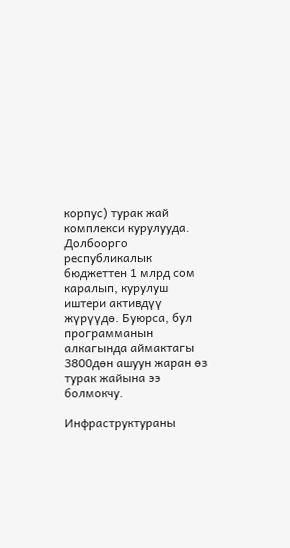корпус) турак жай комплекси курулууда. Долбоорго республикалык бюджеттен 1 млрд сом каралып, курулуш иштери активдүү жүрүүдө. Буюрса, бул программанын алкагында аймактагы 3800дөн ашуун жаран өз турак жайына ээ болмокчу.

Инфраструктураны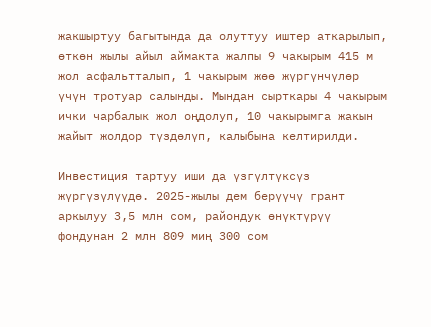жакшыртуу багытында да олуттуу иштер аткарылып, өткөн жылы айыл аймакта жалпы 9 чакырым 415 м жол асфальтталып, 1 чакырым жөө жүргүнчүлөр үчүн тротуар салынды. Мындан сырткары 4 чакырым ички чарбалык жол оңдолуп, 10 чакырымга жакын жайыт жолдор түздөлүп, калыбына келтирилди.

Инвестиция тартуу иши да үзгүлтүксүз жүргүзүлүүдө. 2025-жылы дем берүүчү грант аркылуу 3,5 млн сом, райондук өнүктүрүү фондунан 2 млн 809 миң 300 сом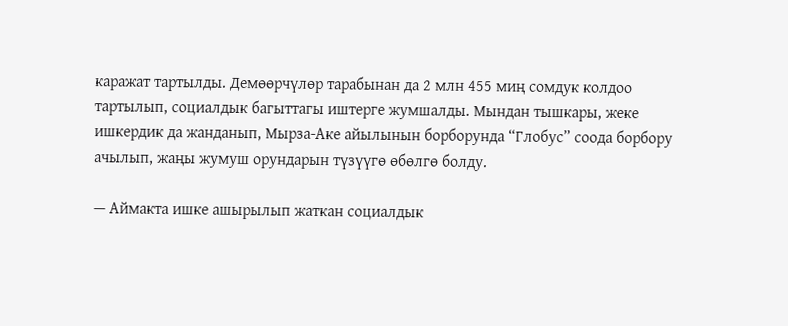каражат тартылды. Демөөрчүлөр тарабынан да 2 млн 455 миң сомдук колдоо тартылып, социалдык багыттагы иштерге жумшалды. Мындан тышкары, жеке ишкердик да жанданып, Мырза-Аке айылынын борборунда “Глобус” соода борбору ачылып, жаңы жумуш орундарын түзүүгө өбөлгө болду.

— Аймакта ишке ашырылып жаткан социалдык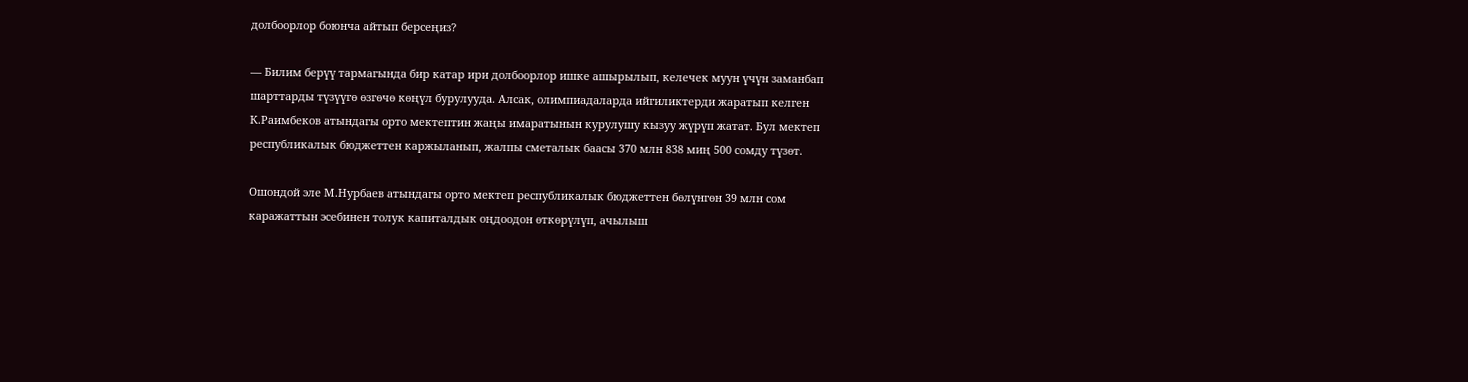долбоорлор боюнча айтып берсеңиз?

— Билим берүү тармагында бир катар ири долбоорлор ишке ашырылып, келечек муун үчүн заманбап шарттарды түзүүгө өзгөчө көңүл бурулууда. Алсак, олимпиадаларда ийгиликтерди жаратып келген К.Раимбеков атындагы орто мектептин жаңы имаратынын курулушу кызуу жүрүп жатат. Бул мектеп республикалык бюджеттен каржыланып, жалпы сметалык баасы 370 млн 838 миң 500 сомду түзөт.

Ошондой эле М.Нурбаев атындагы орто мектеп республикалык бюджеттен бөлүнгөн 39 млн сом каражаттын эсебинен толук капиталдык оңдоодон өткөрүлүп, ачылыш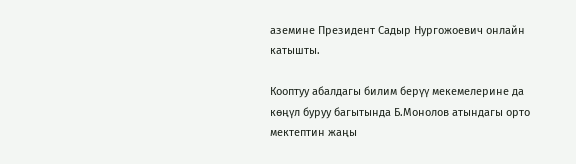аземине Президент Садыр Нургожоевич онлайн катышты.

Кооптуу абалдагы билим берүү мекемелерине да көңүл буруу багытында Б.Монолов атындагы орто мектептин жаңы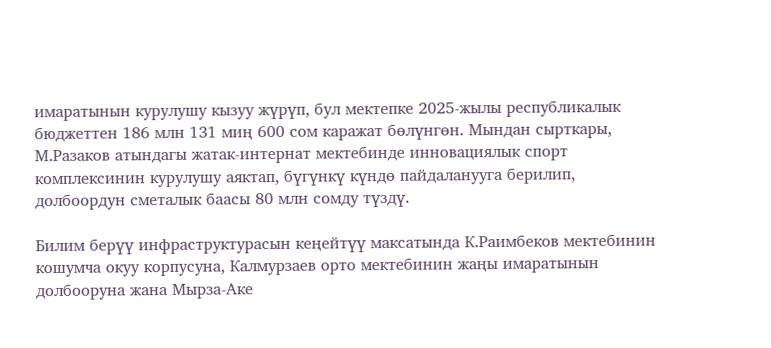имаратынын курулушу кызуу жүрүп, бул мектепке 2025-жылы республикалык бюджеттен 186 млн 131 миң 600 сом каражат бөлүнгөн. Мындан сырткары, М.Разаков атындагы жатак-интернат мектебинде инновациялык спорт комплексинин курулушу аяктап, бүгүнкү күндө пайдаланууга берилип, долбоордун сметалык баасы 80 млн сомду түздү.

Билим берүү инфраструктурасын кеңейтүү максатында К.Раимбеков мектебинин кошумча окуу корпусуна, Калмурзаев орто мектебинин жаңы имаратынын долбооруна жана Мырза-Аке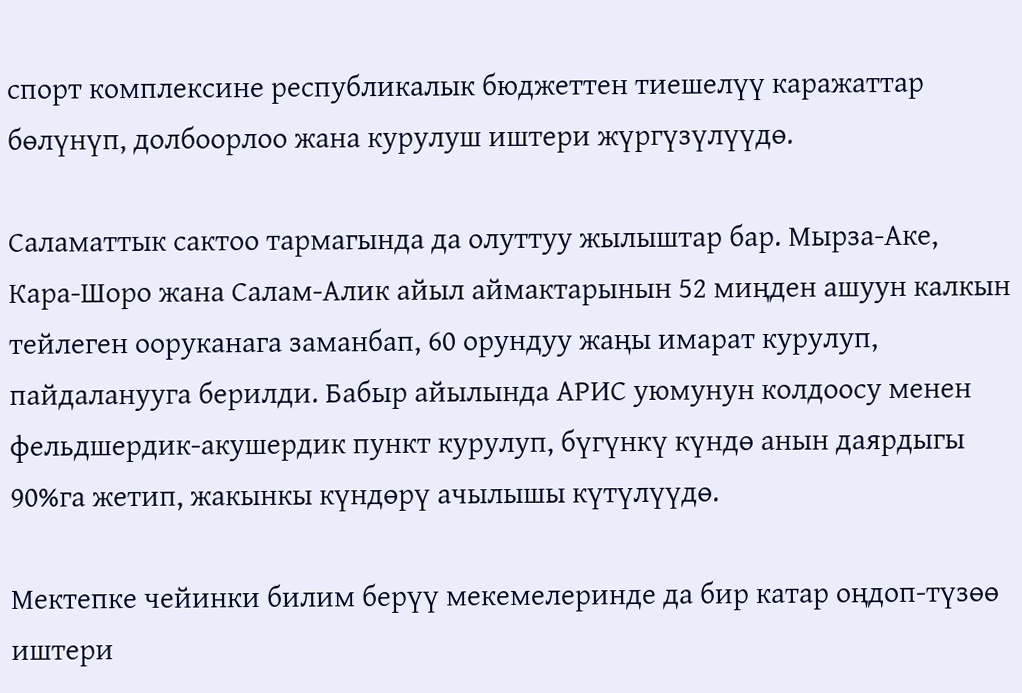спорт комплексине республикалык бюджеттен тиешелүү каражаттар бөлүнүп, долбоорлоо жана курулуш иштери жүргүзүлүүдө.

Саламаттык сактоо тармагында да олуттуу жылыштар бар. Мырза-Аке, Кара-Шоро жана Салам-Алик айыл аймактарынын 52 миңден ашуун калкын тейлеген ооруканага заманбап, 60 орундуу жаңы имарат курулуп, пайдаланууга берилди. Бабыр айылында АРИС уюмунун колдоосу менен фельдшердик-акушердик пункт курулуп, бүгүнкү күндө анын даярдыгы 90%га жетип, жакынкы күндөрү ачылышы күтүлүүдө.

Мектепке чейинки билим берүү мекемелеринде да бир катар оңдоп-түзөө иштери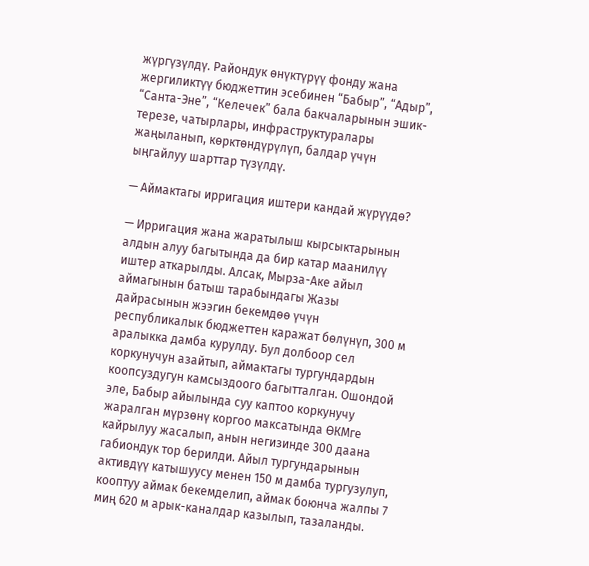жүргүзүлдү. Райондук өнүктүрүү фонду жана жергиликтүү бюджеттин эсебинен “Бабыр”, “Адыр”, “Санта-Эне”, “Келечек” бала бакчаларынын эшик-терезе, чатырлары, инфраструктуралары жаңыланып, көрктөндүрүлүп, балдар үчүн ыңгайлуу шарттар түзүлдү.

— Аймактагы ирригация иштери кандай жүрүүдө?

— Ирригация жана жаратылыш кырсыктарынын алдын алуу багытында да бир катар маанилүү иштер аткарылды. Алсак, Мырза-Аке айыл аймагынын батыш тарабындагы Жазы дайрасынын жээгин бекемдөө үчүн республикалык бюджеттен каражат бөлүнүп, 300 м аралыкка дамба курулду. Бул долбоор сел коркунучун азайтып, аймактагы тургундардын коопсуздугун камсыздоого багытталган. Ошондой эле, Бабыр айылында суу каптоо коркунучу жаралган мүрзөнү коргоо максатында ӨКМге кайрылуу жасалып, анын негизинде 300 даана габиондук тор берилди. Айыл тургундарынын активдүү катышуусу менен 150 м дамба тургузулуп, кооптуу аймак бекемделип, аймак боюнча жалпы 7 миң 620 м арык-каналдар казылып, тазаланды.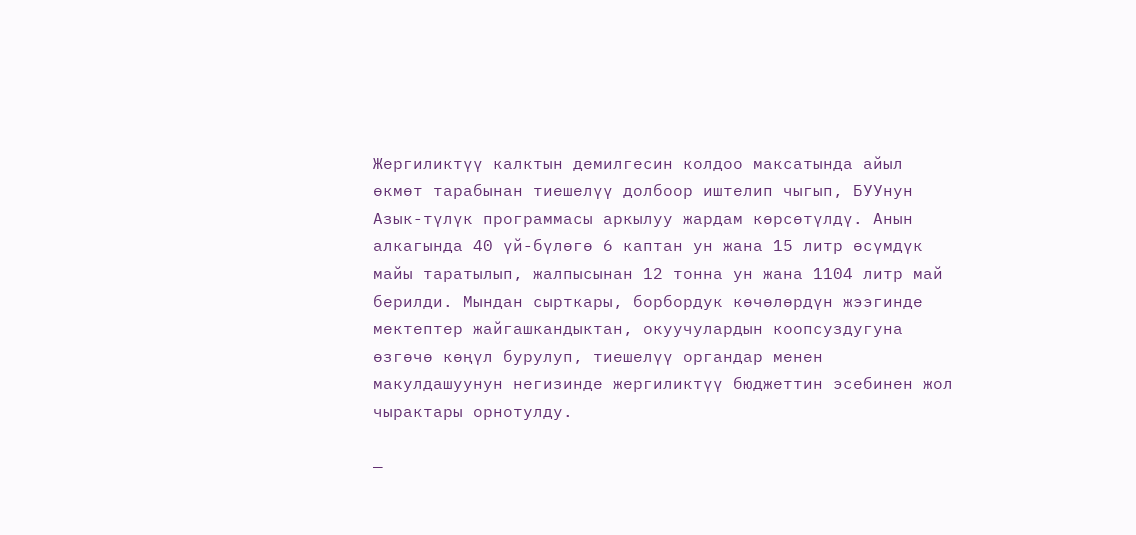Жергиликтүү калктын демилгесин колдоо максатында айыл өкмөт тарабынан тиешелүү долбоор иштелип чыгып, БУУнун Азык-түлүк программасы аркылуу жардам көрсөтүлдү. Анын алкагында 40 үй-бүлөгө 6 каптан ун жана 15 литр өсүмдүк майы таратылып, жалпысынан 12 тонна ун жана 1104 литр май берилди. Мындан сырткары, борбордук көчөлөрдүн жээгинде мектептер жайгашкандыктан, окуучулардын коопсуздугуна өзгөчө көңүл бурулуп, тиешелүү органдар менен макулдашуунун негизинде жергиликтүү бюджеттин эсебинен жол чырактары орнотулду.

—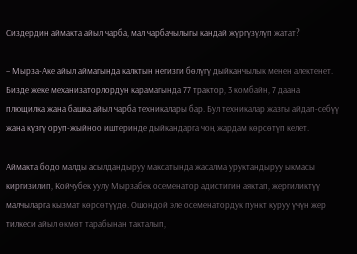Сиздердин аймакта айыл чарба, мал чарбачылыгы кандай жүргүзүлүп жатат?

– Мырза-Аке айыл аймагында калктын негизги бөлүгү дыйканчылык менен алектенет. Бизде жеке механизаторлордун карамагында 77 трактор, 3 комбайн, 7 даана плющилка жана башка айыл чарба техникалары бар. Бул техникалар жазгы айдап-себүү жана күзгү оруп-жыйноо иштеринде дыйкандарга чоң жардам көрсөтүп келет.

Аймакта бодо малды асылдандыруу максатында жасалма уруктандыруу ыкмасы киргизилип, Койчубек уулу Мырзабек осеменатор адистигин аяктап, жергиликтүү малчыларга кызмат көрсөтүүдө. Ошондой эле осеменатордук пункт куруу үчүн жер тилкеси айыл өкмөт тарабынан такталып,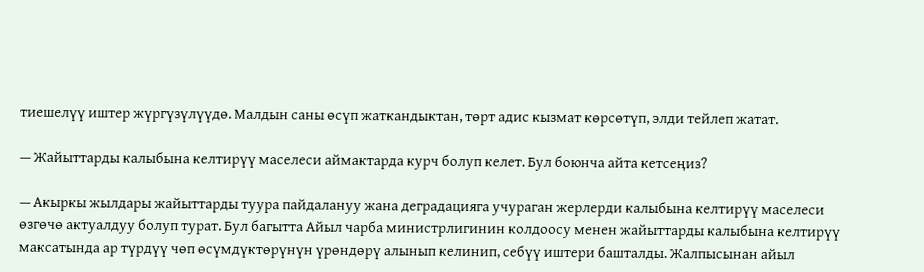тиешелүү иштер жүргүзүлүүдө. Малдын саны өсүп жаткандыктан, төрт адис кызмат көрсөтүп, элди тейлеп жатат.

— Жайыттарды калыбына келтирүү маселеси аймактарда курч болуп келет. Бул боюнча айта кетсеңиз?

— Акыркы жылдары жайыттарды туура пайдалануу жана деградацияга учураган жерлерди калыбына келтирүү маселеси өзгөчө актуалдуу болуп турат. Бул багытта Айыл чарба министрлигинин колдоосу менен жайыттарды калыбына келтирүү максатында ар түрдүү чөп өсүмдүктөрүнүн үрөндөрү алынып келинип, себүү иштери башталды. Жалпысынан айыл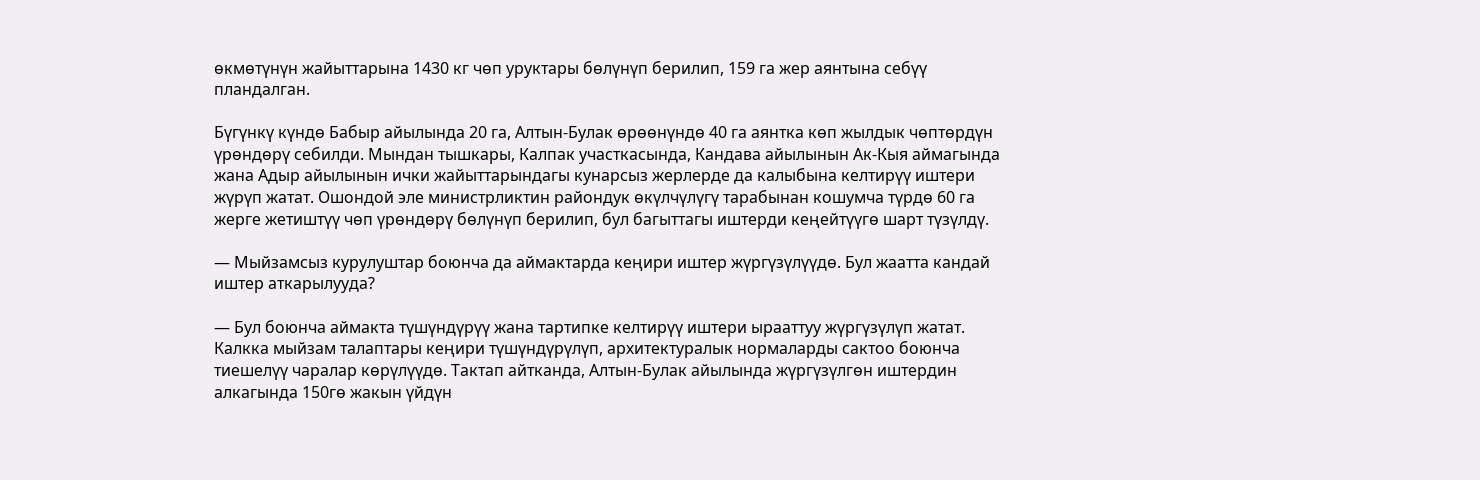өкмөтүнүн жайыттарына 1430 кг чөп уруктары бөлүнүп берилип, 159 га жер аянтына себүү пландалган.

Бүгүнкү күндө Бабыр айылында 20 га, Алтын-Булак өрөөнүндө 40 га аянтка көп жылдык чөптөрдүн үрөндөрү себилди. Мындан тышкары, Калпак участкасында, Кандава айылынын Ак-Кыя аймагында жана Адыр айылынын ички жайыттарындагы кунарсыз жерлерде да калыбына келтирүү иштери жүрүп жатат. Ошондой эле министрликтин райондук өкүлчүлүгү тарабынан кошумча түрдө 60 га жерге жетиштүү чөп үрөндөрү бөлүнүп берилип, бул багыттагы иштерди кеңейтүүгө шарт түзүлдү.

— Мыйзамсыз курулуштар боюнча да аймактарда кеңири иштер жүргүзүлүүдө. Бул жаатта кандай иштер аткарылууда?

— Бул боюнча аймакта түшүндүрүү жана тартипке келтирүү иштери ырааттуу жүргүзүлүп жатат. Калкка мыйзам талаптары кеңири түшүндүрүлүп, архитектуралык нормаларды сактоо боюнча тиешелүү чаралар көрүлүүдө. Тактап айтканда, Алтын-Булак айылында жүргүзүлгөн иштердин алкагында 150гө жакын үйдүн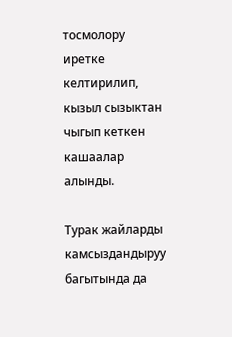тосмолору иретке келтирилип, кызыл сызыктан чыгып кеткен кашаалар алынды.

Турак жайларды камсыздандыруу багытында да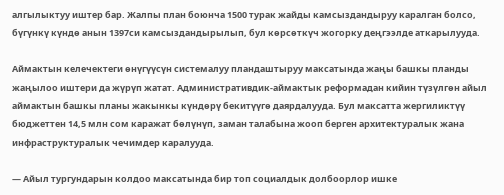алгылыктуу иштер бар. Жалпы план боюнча 1500 турак жайды камсыздандыруу каралган болсо, бүгүнкү күндө анын 1397си камсыздандырылып, бул көрсөткүч жогорку деңгээлде аткарылууда.

Аймактын келечектеги өнүгүүсүн системалуу пландаштыруу максатында жаңы башкы планды жаңылоо иштери да жүрүп жатат. Административдик-аймактык реформадан кийин түзүлгөн айыл аймактын башкы планы жакынкы күндөрү бекитүүгө даярдалууда. Бул максатта жергиликтүү бюджеттен 14,5 млн сом каражат бөлүнүп, заман талабына жооп берген архитектуралык жана инфраструктуралык чечимдер каралууда.

— Айыл тургундарын колдоо максатында бир топ социалдык долбоорлор ишке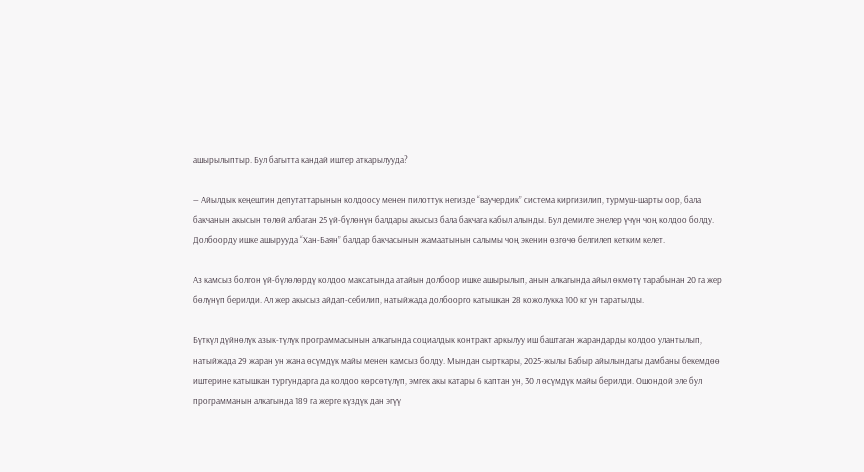ашырылыптыр. Бул багытта кандай иштер аткарылууда?

— Айылдык кеңештин депутаттарынын колдоосу менен пилоттук негизде “ваучердик” система киргизилип, турмуш-шарты оор, бала бакчанын акысын төлөй албаган 25 үй-бүлөнүн балдары акысыз бала бакчага кабыл алынды. Бул демилге энелер үчүн чоң колдоо болду. Долбоорду ишке ашырууда “Хан-Баян” балдар бакчасынын жамаатынын салымы чоң экенин өзгөчө белгилеп кетким келет.

Аз камсыз болгон үй-бүлөлөрдү колдоо максатында атайын долбоор ишке ашырылып, анын алкагында айыл өкмөтү тарабынан 20 га жер бөлүнүп берилди. Ал жер акысыз айдап-себилип, натыйжада долбоорго катышкан 28 кожолукка 100 кг ун таратылды.

Бүткүл дүйнөлүк азык-түлүк программасынын алкагында социалдык контракт аркылуу иш баштаган жарандарды колдоо улантылып, натыйжада 29 жаран ун жана өсүмдүк майы менен камсыз болду. Мындан сырткары, 2025-жылы Бабыр айылындагы дамбаны бекемдөө иштерине катышкан тургундарга да колдоо көрсөтүлүп, эмгек акы катары 6 каптан ун, 30 л өсүмдүк майы берилди. Ошондой эле бул программанын алкагында 189 га жерге күздүк дан эгүү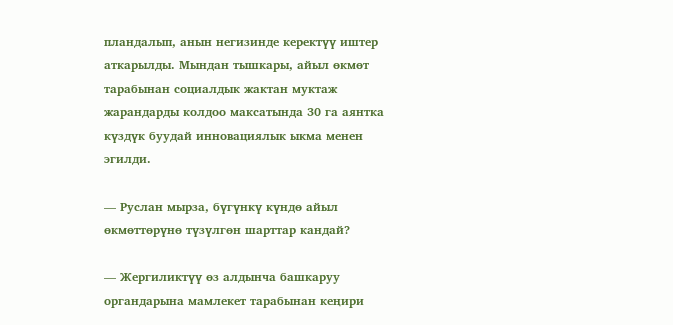пландалып, анын негизинде керектүү иштер аткарылды. Мындан тышкары, айыл өкмөт тарабынан социалдык жактан муктаж жарандарды колдоо максатында 30 га аянтка күздүк буудай инновациялык ыкма менен эгилди.

— Руслан мырза, бүгүнкү күндө айыл өкмөттөрүнө түзүлгөн шарттар кандай?

— Жергиликтүү өз алдынча башкаруу органдарына мамлекет тарабынан кеңири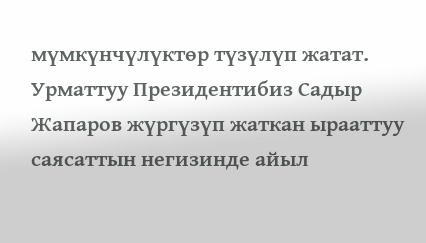мүмкүнчүлүктөр түзүлүп жатат. Урматтуу Президентибиз Садыр Жапаров жүргүзүп жаткан ырааттуу саясаттын негизинде айыл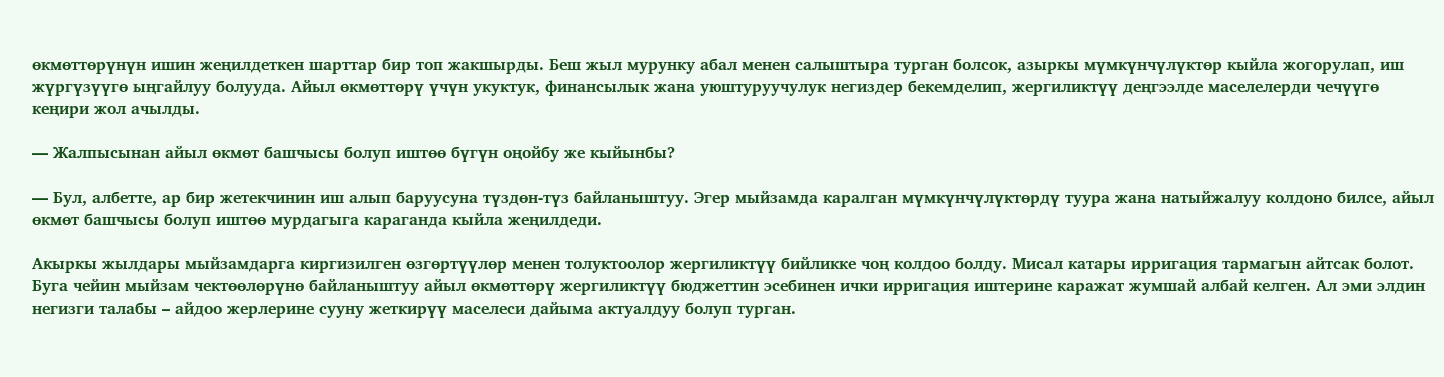өкмөттөрүнүн ишин жеңилдеткен шарттар бир топ жакшырды. Беш жыл мурунку абал менен салыштыра турган болсок, азыркы мүмкүнчүлүктөр кыйла жогорулап, иш жүргүзүүгө ыңгайлуу болууда. Айыл өкмөттөрү үчүн укуктук, финансылык жана уюштуруучулук негиздер бекемделип, жергиликтүү деңгээлде маселелерди чечүүгө кеңири жол ачылды.

— Жалпысынан айыл өкмөт башчысы болуп иштөө бүгүн оңойбу же кыйынбы?

— Бул, албетте, ар бир жетекчинин иш алып баруусуна түздөн-түз байланыштуу. Эгер мыйзамда каралган мүмкүнчүлүктөрдү туура жана натыйжалуу колдоно билсе, айыл өкмөт башчысы болуп иштөө мурдагыга караганда кыйла жеңилдеди.

Акыркы жылдары мыйзамдарга киргизилген өзгөртүүлөр менен толуктоолор жергиликтүү бийликке чоң колдоо болду. Мисал катары ирригация тармагын айтсак болот. Буга чейин мыйзам чектөөлөрүнө байланыштуу айыл өкмөттөрү жергиликтүү бюджеттин эсебинен ички ирригация иштерине каражат жумшай албай келген. Ал эми элдин негизги талабы – айдоо жерлерине сууну жеткирүү маселеси дайыма актуалдуу болуп турган.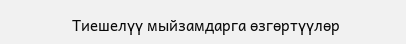Тиешелүү мыйзамдарга өзгөртүүлөр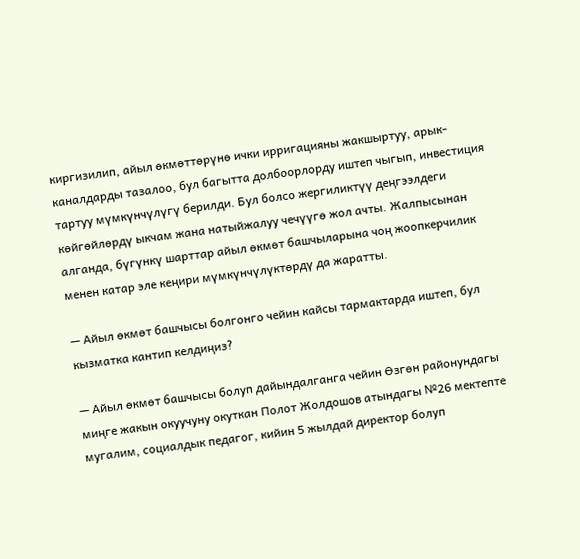киргизилип, айыл өкмөттөрүнө ички ирригацияны жакшыртуу, арык-каналдарды тазалоо, бул багытта долбоорлорду иштеп чыгып, инвестиция тартуу мүмкүнчүлүгү берилди. Бул болсо жергиликтүү деңгээлдеги көйгөйлөрдү ыкчам жана натыйжалуу чечүүгө жол ачты. Жалпысынан алганда, бүгүнкү шарттар айыл өкмөт башчыларына чоң жоопкерчилик менен катар эле кеңири мүмкүнчүлүктөрдү да жаратты.

— Айыл өкмөт башчысы болгонго чейин кайсы тармактарда иштеп, бул кызматка кантип келдиңиз?

— Айыл өкмөт башчысы болуп дайындалганга чейин Өзгөн районундагы миңге жакын окуучуну окуткан Полот Жолдошов атындагы №26 мектепте мугалим, социалдык педагог, кийин 5 жылдай директор болуп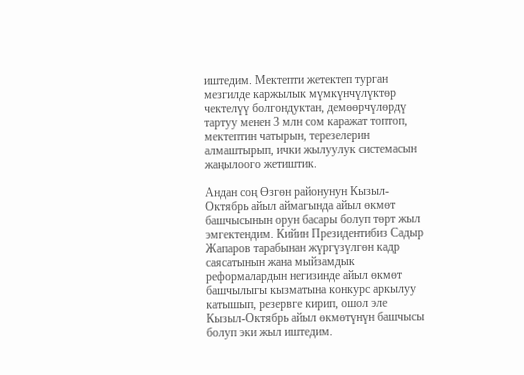иштедим. Мектепти жетектеп турган мезгилде каржылык мүмкүнчүлүктөр чектелүү болгондуктан, демөөрчүлөрдү тартуу менен 3 млн сом каражат топтоп, мектептин чатырын, терезелерин алмаштырып, ички жылуулук системасын жаңылоого жетиштик.

Андан соң Өзгөн районунун Кызыл-Октябрь айыл аймагында айыл өкмөт башчысынын орун басары болуп төрт жыл эмгектендим. Кийин Президентибиз Садыр Жапаров тарабынан жүргүзүлгөн кадр саясатынын жана мыйзамдык реформалардын негизинде айыл өкмөт башчылыгы кызматына конкурс аркылуу катышып, резервге кирип, ошол эле Кызыл-Октябрь айыл өкмөтүнүн башчысы болуп эки жыл иштедим.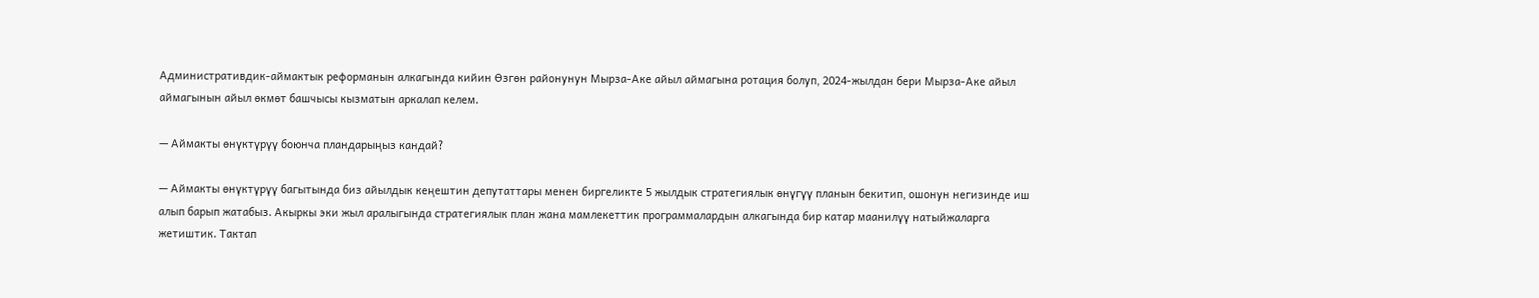Административдик-аймактык реформанын алкагында кийин Өзгөн районунун Мырза-Аке айыл аймагына ротация болуп, 2024-жылдан бери Мырза-Аке айыл аймагынын айыл өкмөт башчысы кызматын аркалап келем.

— Аймакты өнүктүрүү боюнча пландарыңыз кандай?

— Аймакты өнүктүрүү багытында биз айылдык кеңештин депутаттары менен биргеликте 5 жылдык стратегиялык өнүгүү планын бекитип, ошонун негизинде иш алып барып жатабыз. Акыркы эки жыл аралыгында стратегиялык план жана мамлекеттик программалардын алкагында бир катар маанилүү натыйжаларга жетиштик. Тактап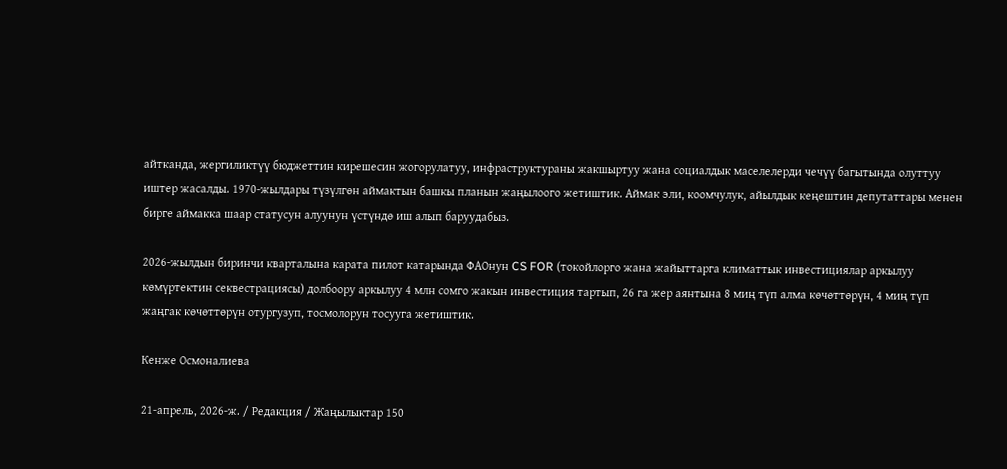айтканда, жергиликтүү бюджеттин кирешесин жогорулатуу, инфраструктураны жакшыртуу жана социалдык маселелерди чечүү багытында олуттуу иштер жасалды. 1970-жылдары түзүлгөн аймактын башкы планын жаңылоого жетиштик. Аймак эли, коомчулук, айылдык кеңештин депутаттары менен бирге аймакка шаар статусун алуунун үстүндө иш алып баруудабыз.

2026-жылдын биринчи кварталына карата пилот катарында ФАОнун CS FOR (токойлорго жана жайыттарга климаттык инвестициялар аркылуу көмүртектин секвестрациясы) долбоору аркылуу 4 млн сомго жакын инвестиция тартып, 26 га жер аянтына 8 миң түп алма көчөттөрүн, 4 миң түп жаңгак көчөттөрүн отургузуп, тосмолорун тосууга жетиштик.

Кенже Осмоналиева

21-апрель, 2026-ж. / Редакция / Жаңылыктар 150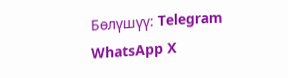Бөлүшүү: Telegram WhatsApp X